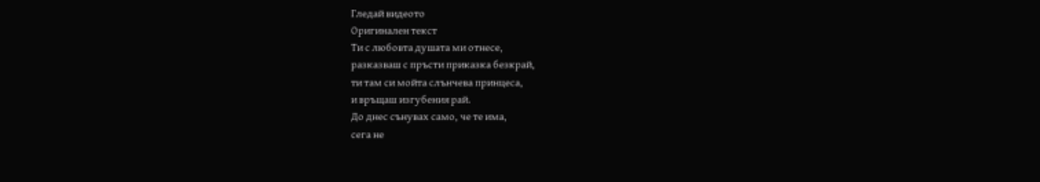Гледай видеото
Оригинален текст
Ти с любовта душата ми отнесе,
разказваш с пръсти приказка безкрай,
ти там си мойта слънчева принцеса,
и връщаш изгубения рай.
До днес сънувах само, че те има,
сега не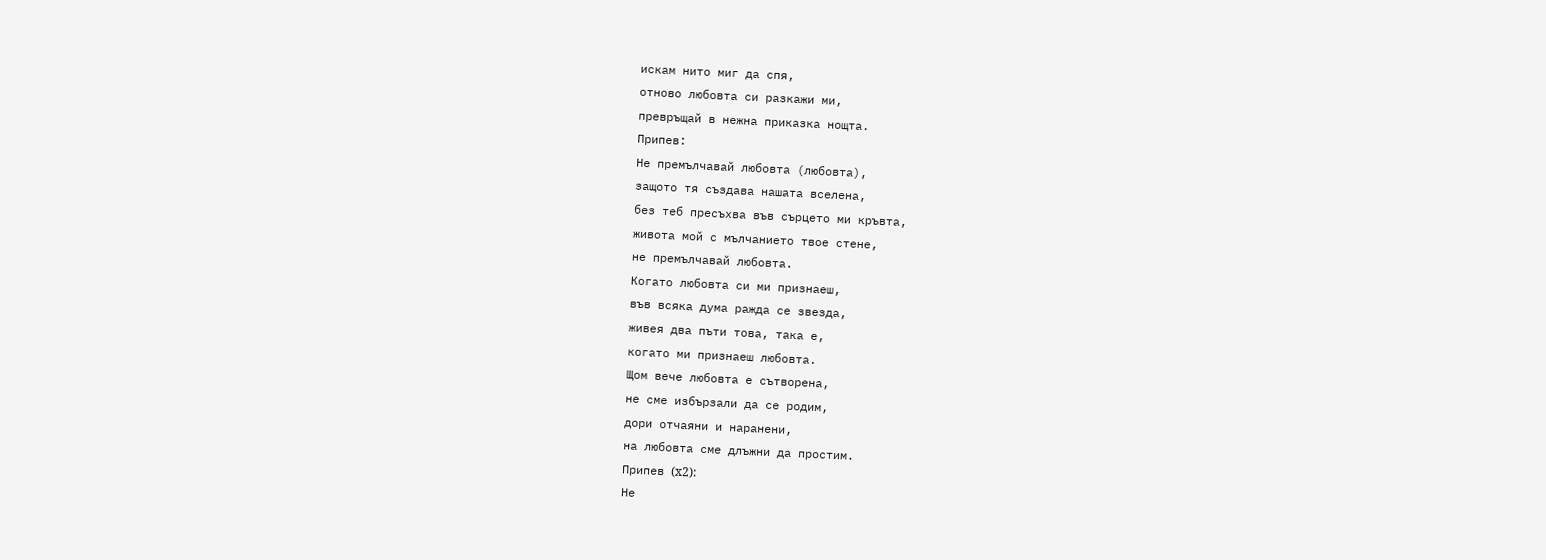искам нито миг да спя,
отново любовта си разкажи ми,
превръщай в нежна приказка нощта.
Припев:
Не премълчавай любовта (любовта),
защото тя създава нашата вселена,
без теб пресъхва във сърцето ми кръвта,
живота мой с мълчанието твое стене,
не премълчавай любовта.
Когато любовта си ми признаеш,
във всяка дума ражда се звезда,
живея два пъти това, така е,
когато ми признаеш любовта.
Щом вече любовта е сътворена,
не сме избързали да се родим,
дори отчаяни и наранени,
на любовта сме длъжни да простим.
Припев (x2):
Не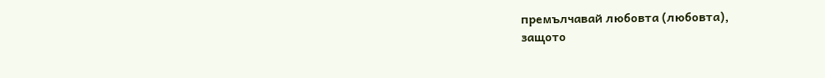премълчавай любовта (любовта),
защото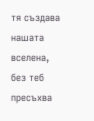тя създава нашата вселена,
без теб пресъхва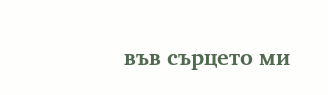във сърцето ми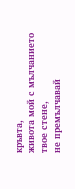кръвта,
живота мой с мълчанието твое стене,
не премълчавай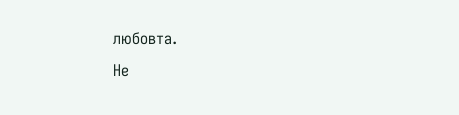любовта.
Не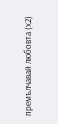премълчавай любовта (x2)